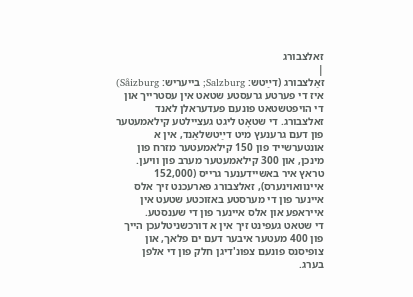זאלצבורג
|
זאַלצבורג (דײַטש: Salzburg; בייעריש: Såizburg) איז די פערטע גרעסטע שטאט אין עסטרייך און די הויפטשטאט פונעם פעדעראלן לאנד זאלצבורג. די שטאָט ליגט געציילטע קילאמעטער פון דעם גרענעץ מיט דײַטשלאַנד, אין א אונטערשייד פון 150 קילאמעטער מזרח פון מינכן, און 300 קילאמעטער מערב פון וויען. טראץ איר באשיידענער גרייס (152,000 איינוואוינערס), זאלצבורג פארעכנט זיך אלס איינער פון די מערסטע באזוכטע שטעט אין אייראפע און אלס איינער פון די שענסטע.
די שטאט געפינט זיך אין א דורכשניטלעכן הייך פון 400 מעטער איבער דעם ים פלאך, און צופיסנס פונעם צפונ'דיגן חלק פון די אלפן בערג.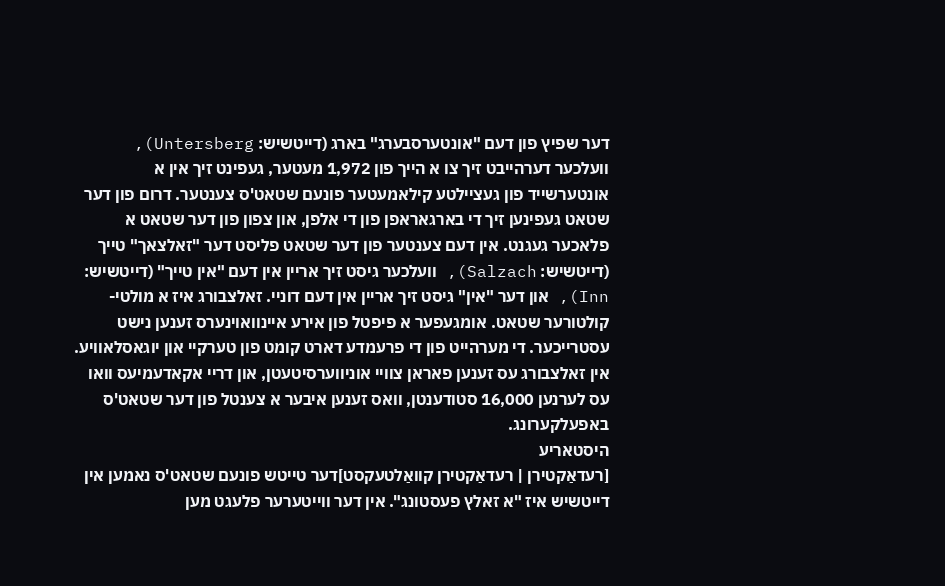דער שפיץ פון דעם "אונטערסבערג" בארג (דייטשיש: Untersberg), וועלכער דערהייבט זיך צו א הייך פון 1,972 מעטער, געפינט זיך אין א אונטערשייד פון געציילטע קילאמעטער פונעם שטאט'ס צענטער. דרום פון דער שטאט געפינען זיך די בארגאראפן פון די אלפן, און צפון פון דער שטאט א פלאכער געגנט. אין דעם צענטער פון דער שטאט פליסט דער "זאלצאך" טייך (דייטשיש: Salzach), וועלכער גיסט זיך אריין אין דעם "אין טייך" (דייטשיש: Inn), און דער "אין" גיסט זיך אריין אין דעם דוניי. זאלצבורג איז א מולטי-קולטורער שטאט. אומגעפער א פיפטל פון אירע איינוואוינערס זענען נישט עסטרייכער. די מערהייט פון די פרעמדע דארט קומט פון טערקיי און יוגאסלאוויע. אין זאלצבורג עס זענען פאראן צוויי אוניווערסיטעטן, און דריי אקאדעמיעס וואו עס לערנען 16,000 סטודענטן, וואס זענען איבער א צענטל פון דער שטאט'ס באפעלקערונג.
היסטאריע
[רעדאַקטירן | רעדאַקטירן קוואַלטעקסט]דער טייטש פונעם שטאט'ס נאמען אין דייטשיש איז "א זאלץ פעסטונג". אין דער ווייטערער פלעגט מען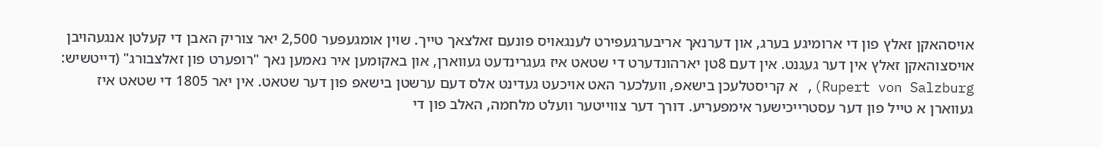אויסהאקן זאלץ פון די ארומיגע בערג, און דערנאך אריבערגעפירט לענגאויס פונעם זאלצאך טייך. שוין אומגעפער 2,500 יאר צוריק האבן די קעלטן אנגעהויבן אויסצוהאקן זאלץ אין דער געגנט. אין דעם 8טן יארהונדערט די שטאט איז געגרינדעט געווארן, און באקומען איר נאמען נאך "רופערט פון זאלצבורג" (דייטשיש: Rupert von Salzburg), א קריסטלעכן בישאפ, וועלכער האט אויכעט געדינט אלס דעם ערשטן בישאפ פון דער שטאט. אין יאר 1805 די שטאט איז געווארן א טייל פון דער עסטרייכישער אימפעריע. דורך דער צווייטער וועלט מלחמה, האלב פון די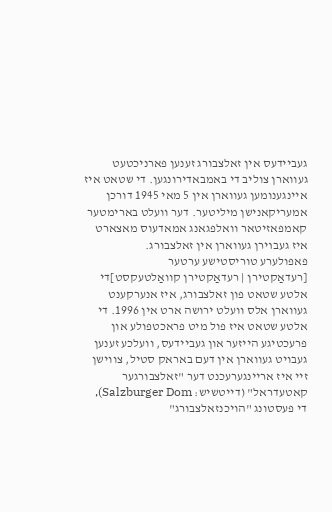געביידעס אין זאלצבורג זענען פארניכטעט געווארן צוליב די באמבאדירונגען. די שטאט איז איינגענומען געווארן אין 5 מאי 1945 דורכן אמעריקאנישן מיליטער. דער וועלט בארימטער קאמפאזיטאר וואלפגאנג אמאדעוס מאצארט איז געבױרן געװארן אין זאלצבורג.
פאפולערע טוריסטישע ערטער
[רעדאַקטירן | רעדאַקטירן קוואַלטעקסט]די אלטע שטאט פון זאלצבורג, איז אנערקענט געווארן אלס וועלט ירושה ארט אין 1996. די אלטע שטאט איז פול מיט פראכטפולע און פרעכטיגע הייזער און געביידעס, וועלכע זענען געבויט געווארן אין דעם באראק סטיל, צווישן זיי איז אריינגערעכנט דער "זאלצבורגער קאטעדראל" (דייטשיש: Salzburger Dom), די פעסטונג "הויכנזאלצבורג"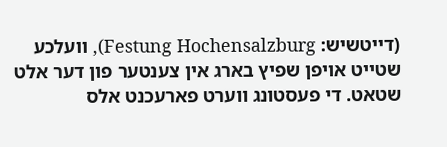(דייטשיש: Festung Hochensalzburg), וועלכע שטייט אויפן שפיץ בארג אין צענטער פון דער אלט שטאט. די פעסטונג ווערט פארעכנט אלס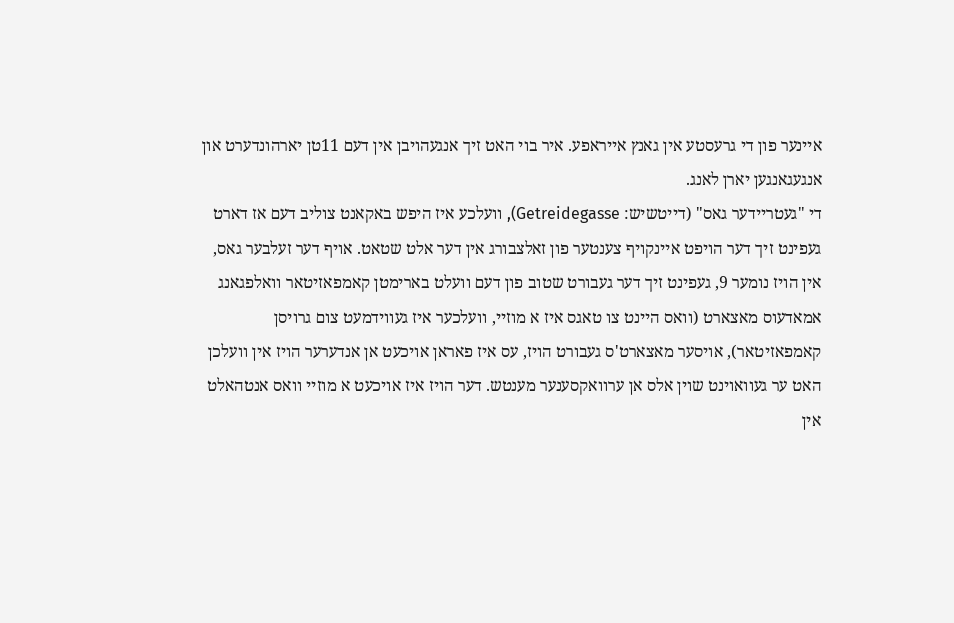איינער פון די גרעסטע אין גאנץ אייראפע. איר בוי האט זיך אנגעהויבן אין דעם 11טן יארהונדערט און אנגעגאנגען יארן לאנג.
די "געטריידער גאס" (דייטשיש: Getreidegasse), וועלכע איז היפש באקאנט צוליב דעם אז דארט געפינט זיך דער הויפט איינקויף צענטער פון זאלצבורג אין דער אלט שטאט. אויף דער זעלבער גאס, אין הויז נומער 9, געפינט זיך דער געבורט שטוב פון דעם וועלט בארימטן קאמפאזיטאר וואלפגאנג אמאדעוס מאצארט (וואס היינט צו טאגס איז א מוזיי, וועלכער איז געווידמעט צום גרויסן קאמפאזיטאר), אויסער מאצארט'ס געבורט הויז, עס איז פאראן אויכעט אן אנדערער הויז אין וועלכן האט ער געוואוינט שוין אלס אן ערוואקסענער מענטש. דער הויז איז אויכעט א מוזיי וואס אנטהאלט אין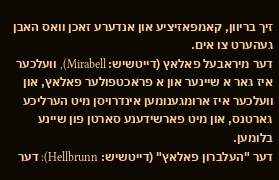זיך בריוון, קאמפאזיציע און אנדערע זאכן וואס האבן געהערט צו אים.
דער מיראבעל פאלאץ (דייטשיש: Mirabell), וועלכער איז גאר א שיינער און א פראכטפולער פאלאץ, און וועלכער איז ארומגענומען אינדרויסן מיט הערליכע גארטנס, און מיט פארשידענע סארטן פון שיינע בלומען.
דער "העלברון פאלאץ" (דייטשיש: Hellbrunn): דער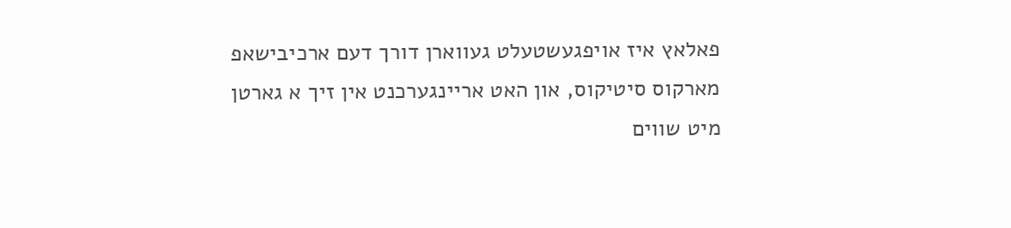פאלאץ איז אויפגעשטעלט געווארן דורך דעם ארכיבישאפ מארקוס סיטיקוס, און האט אריינגערכנט אין זיך א גארטן מיט שווים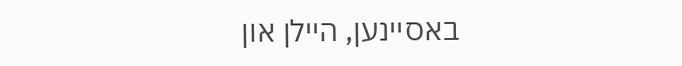באסיינען, היילן און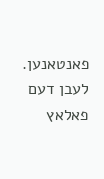פאנטאנען. לעבן דעם פאלאץ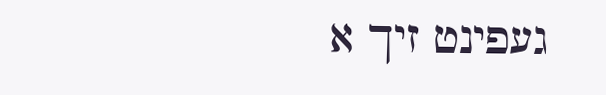געפינט זיך א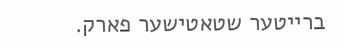ברייטער שטאטישער פארק.